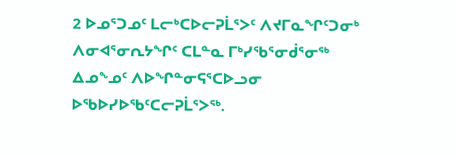2 ᐅᓄᕐᑐᓄᑦ ᒪᓕᒃᑕᐅᓕᕈᒫᕐᐳᑦ ᐱᔪᒥᓇᖏᑦᑐᓂᒃ ᐱᓂᐊᕐᓂᕆᔭᖏᑦ ᑕᒪᓐᓇ ᒥᒃᓯᖃᕐᓂᑰᕐᓂᖅ ᐃᓄᖕᓄᑦ ᐱᐅᖏᓐᓂᕋᕐᑕᐅᓗᓂ ᐅᖃᐅᓯᐅᖃᑦᑕᓕᕈᒫᕐᐳᖅ.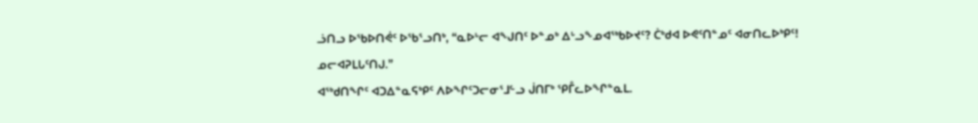ᓘᑎᓗ ᐅᖃᐅᑎᕚᑦ ᐅᖃᕐᓗᑎᒃ, “ᓇᐅᒡᓕ ᐊᖑᑎᑦ ᐅᓐᓄᒃ ᐃᒡᓗᖕᓄᐊᖅᑲᐅᔪᑦ? ᑖᒃᑯᐊ ᐅᕙᑦᑎᓐᓄᑦ ᐊᓂᑎᓚᐅᒃᑭᑦ! ᓄᓕᐊᕈᒪᒐᑦᑎᒍ.”
ᐊᖅᑯᑎᖏᑦ ᐊᑐᐃᓐᓇᕋᒃᑭᑦ ᐱᐅᖏᑦᑐᓕᓂᕐᒧᓪᓗ ᒎᑎᒥᒃ ᕿᒤᓚᐅᖏᓐᓇᒪ.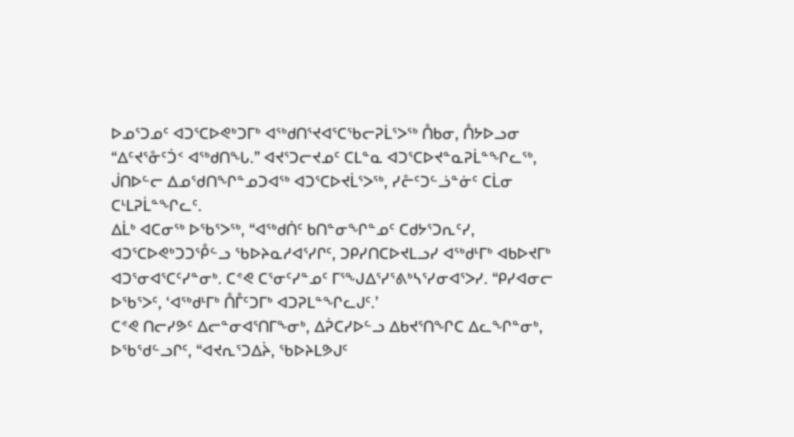ᐅᓄᕐᑐᓄᑦ ᐊᑐᕐᑕᐅᕙᒃᑐᒥᒃ ᐊᖅᑯᑎᕐᔪᐊᕐᑕᖃᓕᕈᒫᕐᐳᖅ ᑍᑲᓂ, ᑍᔭᐅᓗᓂ “ᐃᑦᔪᕐᓁᑦᑑᑉ ᐊᖅᑯᑎᖓ.” ᐊᔪᕐᑐᓕᔪᓄᑦ ᑕᒪᓐᓇ ᐊᑐᕐᑕᐅᔪᓐᓇᕈᒫᓐᖏᓚᖅ, ᒎᑎᐅᓪᓕ ᐃᓄᖁᑎᖏᓐᓄᑐᐊᖅ ᐊᑐᕐᑕᐅᔪᒫᕐᐳᖅ, ᓯᓔᑦᑐᓪᓘᓐᓃᑦ ᑕᒫᓂ ᑕᒻᒪᕈᒫᓐᖏᓚᑦ.
ᐃᒫᒃ ᐊᑕᓂᖅ ᐅᖃᕐᐳᖅ, “ᐊᖅᑯᑏᑦ ᑲᑎᓐᓂᖏᓐᓄᑦ ᑕᑯᔭᕐᑐᕆᑦᓯ, ᐊᑐᕐᑕᐅᕙᒃᑐᑐᕾᓪᓗ ᖃᐅᔨᓇᓱᐊᕐᓯᒋᑦ, ᑐᑭᓯᑎᑕᐅᔪᒪᓗᓯ ᐊᖅᑯᒻᒥᒃ ᐊᑲᐅᔪᒥᒃ ᐊᑐᕐᓂᐊᕐᑕᑦᓯᓐᓂᒃ. ᑕᕝᕙ ᑕᕐᓂᑦᓯᓐᓄᑦ ᒥᕐᖑᐃᕐᓯᕐᕕᒃᓴᕐᓯᓂᐊᕐᐳᓯ. “ᑭᓯᐊᓂᓕ ᐅᖃᕐᐳᑦ, ‘ᐊᖅᑯᒻᒥᒃ ᑍᒤᑦᑐᒥᒃ ᐊᑐᕈᒪᓐᖏᓚᒍᑦ.’
ᑕᕝᕙ ᑎᓕᓯᕗᑦ ᐃᓕᓐᓂᐊᕐᑎᒥᖕᓂᒃ, ᐃᕉᑕᓯᐅᓪᓗ ᐃᑲᔪᕐᑎᖏᑕ ᐃᓚᖏᓐᓂᒃ, ᐅᖃᖁᓪᓗᒋᑦ, “ᐊᔪᕆᕐᑐᐃᔩ, ᖃᐅᔨᒪᕗᒍᑦ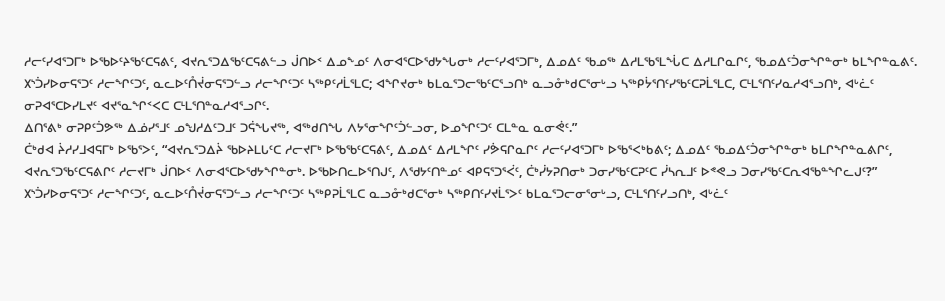ᓱᓕᑦᓯᐊᕐᑐᒥᒃ ᐅᖃᐅᑦᔨᖃᑦᑕᕋᕕᑦ, ᐊᔪᕆᕐᑐᐃᖃᑦᑕᕋᕕᓪᓗ ᒎᑎᐅᑉ ᐃᓄᖕᓄᑦ ᐱᓂᐊᕐᑕᐅᖁᔭᖓᓂᒃ ᓱᓕᑦᓯᐊᕐᑐᒥᒃ, ᐃᓄᐃᑦ ᖃᓄᖅ ᐃᓱᒪᖃᕐᒪᖔᑕ ᐃᓱᒪᒋᓇᒋᑦ, ᖃᓄᐃᑦᑑᓂᖏᓐᓂᒃ ᑲᒪᖏᓐᓇᕕᑦ.
᙭ᔅᑑᓯᐅᓂᕋᕐᑐᑦ ᓱᓕᖏᑦᑐᑦ, ᓇᓚᐅᑦᑍᔫᓂᕋᕐᑐᓪᓗ ᓱᓕᖏᑦᑐᑦ ᓴᖅᑭᑦᓱᒫᕐᒪᑕ; ᐊᖏᔪᓂᒃ ᑲᒪᓇᕐᑐᓕᖃᑦᑕᕐᓗᑎᒃ ᓇᓗᓁᒃᑯᑕᕐᓂᒡᓗ ᓴᖅᑭᔮᕐᑎᑦᓯᖃᑦᑕᕈᒫᕐᒪᑕ, ᑕᒻᒪᕐᑎᑦᓯᓇᓱᐊᕐᓗᑎᒃ, ᐊᒡᓛᑦ ᓂᕈᐊᕐᑕᐅᓯᒪᔪᑦ ᐊᔪᕐᓇᖏᑉᐸᑕ ᑕᒻᒪᕐᑎᓐᓇᓱᐊᕐᓗᒋᑦ.
ᐃᑎᕐᕕᒃ ᓂᕈᑭᑦᑑᕗᖅ ᐃᓅᓯᕐᒧᑦ ᓄᖑᓱᐃᑦᑐᒧᑦ ᑐᕌᖓᔪᖅ, ᐊᖅᑯᑎᖓ ᐱᔭᕐᓂᖏᑦᑑᓪᓗᓂ, ᐅᓄᖏᑦᑐᑦ ᑕᒪᓐᓇ ᓇᓂᕚᑦ.”
ᑖᒃᑯᐊ ᔩᓱᓯᒧᐊᕋᒥᒃ ᐅᖃᕐᐳᑦ, “ᐊᔪᕆᕐᑐᐃᔩ ᖃᐅᔨᒪᒐᑦᑕ ᓱᓕᔪᒥᒃ ᐅᖃᖃᑦᑕᕋᕕᑦ, ᐃᓄᐃᑦ ᐃᓱᒪᖏᑦ ᓯᕘᕋᒋᓇᒋᑦ ᓱᓕᑦᓯᐊᕐᑐᒥᒃ ᐅᖃᕐᐸᒃᑲᕕᑦ; ᐃᓄᐃᑦ ᖃᓄᐃᑦᑑᓂᖏᓐᓂᒃ ᑲᒪᒋᖏᓐᓇᕕᒋᑦ, ᐊᔪᕆᕐᑐᖃᑦᑕᕋᕕᒋᑦ ᓱᓕᔪᒥᒃ ᒎᑎᐅᑉ ᐱᓂᐊᕐᑕᐅᖁᔭᖏᓐᓂᒃ. ᐅᖃᐅᑎᓚᐅᕐᑎᒍᑦ, ᐱᖁᔭᑦᑎᓐᓄᑦ ᐊᑭᕋᕐᑐᕐᐹᑦ, ᑖᒃᓰᔭᕈᑎᓂᒃ ᑐᓂᓯᖃᑦᑕᕈᑦᑕ ᓰᓴᕆᒧᑦ ᐅᕝᕙᓗ ᑐᓂᓯᖃᑦᑕᕆᐊᖃᓐᖏᓚᒍᑦ?”
᙭ᔅᑑᓯᐅᓂᕋᕐᑐᑦ ᓱᓕᖏᑦᑐᑦ, ᓇᓚᐅᑦᑍᔫᓂᕋᕐᑐᓪᓗ ᓱᓕᖏᑦᑐᑦ ᓴᖅᑭᕈᒫᕐᒪᑕ ᓇᓗᓁᒃᑯᑕᕐᓂᒃ ᓴᖅᑭᑎᑦᓯᔪᒫᕐᐳᑦ ᑲᒪᓇᕐᑐᓕᓂᕐᓂᒡᓗ, ᑕᒻᒪᕐᑎᑦᓯᓗᑎᒃ, ᐊᒡᓛᑦ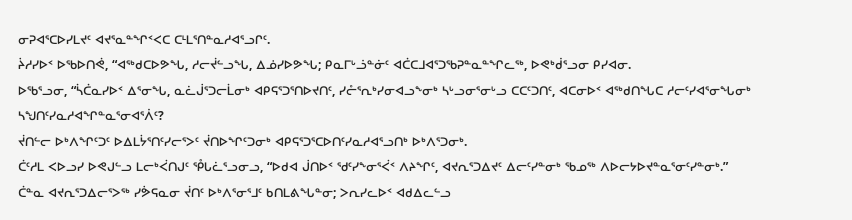ᓂᕈᐊᕐᑕᐅᓯᒪᔪᑦ ᐊᔪᕐᓇᓐᖏᑉᐸᑕ ᑕᒻᒪᕐᑎᓐᓇᓱᐊᕐᓗᒋᑦ.
ᔩᓱᓯᐅᑉ ᐅᖃᐅᑎᕚ, “ᐊᖅᑯᑕᐅᕗᖓ, ᓱᓕᔫᓪᓗᖓ, ᐃᓅᓯᐅᕗᖓ; ᑭᓇᒥᒡᓘᓐᓃᑦ ᐊᑖᑕᒧᐊᕐᑐᖃᕈᓐᓇᓐᖏᓚᖅ, ᐅᕙᒃᑰᕐᓗᓂ ᑭᓯᐊᓂ.
ᐅᖃᕐᓗᓂ, “ᓵᑖᓇᓯᐅᑉ ᐃᕐᓂᖓ, ᓇᓛᒎᕐᑐᓕᒫᓂᒃ ᐊᑭᕋᕐᑐᕐᑎᐅᔪᑎᑦ, ᓯᓔᕐᕆᒃᓯᓂᐊᓗᖕᓂᒃ ᓴᒡᓗᓂᕐᓂᒡᓗ ᑕᑕᑦᑐᑎᑦ, ᐊᑕᓂᐅᑉ ᐊᖅᑯᑎᖓᑕ ᓱᓕᑦᓯᐊᕐᓂᖓᓂᒃ ᓴᖑᑎᑦᓯᓇᓱᐊᖏᓐᓇᕐᓂᐊᕐᐲᑦ?
ᔫᑎᓪᓕ ᐅᒃᐱᖏᑦᑐᑦ ᐅᐃᒪᔮᕐᑎᑦᓯᓕᕐᐳᑦ ᔫᑎᐅᖏᑦᑐᓂᒃ ᐊᑭᕋᕐᑐᕐᑕᐅᑎᑦᓯᓇᓱᐊᕐᓗᑎᒃ ᐅᒃᐱᕐᑐᓂᒃ.
ᑖᑦᓱᒪ ᐸᐅᓗᓯ ᐅᕙᒍᓪᓗ ᒪᓕᒃᐹᑎᒍᑦ ᕾᒐᓛᕐᓗᓂᓗ, “ᐅᑯᐊ ᒎᑎᐅᑉ ᖁᑦᓯᖕᓂᕐᐹᑉ ᐱᔨᖏᑦ, ᐊᔪᕆᕐᑐᐃᔪᑦ ᐃᓕᑦᓯᓐᓂᒃ ᖃᓄᖅ ᐱᐅᓕᔭᐅᔪᓐᓇᕐᓂᑦᓯᓐᓂᒃ.”
ᑖᓐᓇ ᐊᔪᕆᕐᑐᐃᓕᕐᐳᖅ ᓯᕘᕋᓇᓂ ᔫᑎᑦ ᐅᒃᐱᕐᓂᕐᒧᑦ ᑲᑎᒪᕕᖓᓐᓂ; ᐳᕆᓯᓚᐅᑉ ᐊᑯᐃᓚᓪᓗ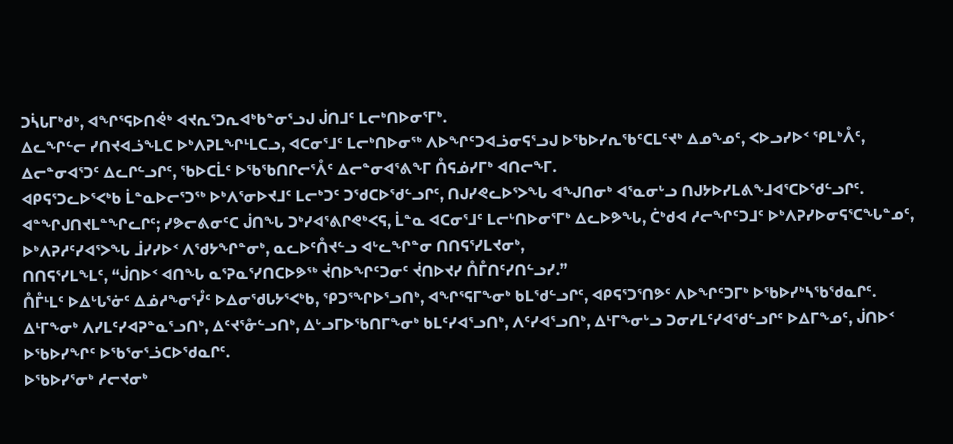ᑐᓵᒐᒥᒃᑯᒃ, ᐊᖏᕐᕋᐅᑎᕚᒃ ᐊᔪᕆᕐᑐᕆᐊᒃᑲᓐᓂᕐᓗᒍ ᒎᑎᒧᑦ ᒪᓕᒃᑎᐅᓂᕐᒥᒃ.
ᐃᓚᖏᓪᓕ ᓯᑎᔪᐊᓘᖕᒪᑕ ᐅᒃᐱᕈᒪᖏᒻᒪᑕᓗ, ᐊᑕᓂᕐᒧᑦ ᒪᓕᒃᑎᐅᓂᖅ ᐱᐅᖏᑦᑐᐊᓘᓂᕋᕐᓗᒍ ᐅᖃᐅᓯᕆᖃᑦᑕᒪᑦᔪᒃ ᐃᓄᖕᓄᑦ, ᐸᐅᓗᓯᐅᑉ ᕿᒪᒃᐰᑦ, ᐃᓕᓐᓂᐊᕐᑐᑦ ᐃᓚᒋᓪᓗᒋᑦ, ᖃᐅᑕᒫᑦ ᐅᖃᖃᑎᒋᓕᕐᐰᑦ ᐃᓕᓐᓂᐊᕐᕕᖕᒥ ᑍᕋᓅᓯᒥᒃ ᐊᑎᓕᖕᒥ.
ᐊᑭᕋᕐᑐᓚᐅᕐᐸᒃᑲ ᒫᓐᓇᐅᓕᕐᑐᖅ ᐅᒃᐱᕐᓂᐅᔪᒧᑦ ᒪᓕᒃᑐᑦ ᑐᖁᑕᐅᖁᓪᓗᒋᑦ, ᑎᒍᓯᕙᓚᐅᕐᐳᖓ ᐊᖑᑎᓂᒃ ᐊᕐᓇᓂᒡᓗ ᑎᒍᔭᐅᓯᒪᕕᖕᒧᐊᕐᑕᐅᖁᓪᓗᒋᑦ.
ᐊᓐᖏᒍᑎᔪᒪᓐᖏᓚᒋᑦ; ᓯᕗᓕᕕᓂᑦᑕ ᒎᑎᖓ ᑐᒃᓯᐊᕐᕕᒋᕙᒃᐸᕋ, ᒫᓐᓇ ᐊᑕᓂᕐᒧᑦ ᒪᓕᒡᑎᐅᓂᕐᒥᒃ ᐃᓚᐅᕗᖓ, ᑖᒃᑯᐊ ᓱᓕᖏᑦᑐᒧᑦ ᐅᒃᐱᕈᓯᐅᓂᕋᕐᑕᖓᓐᓄᑦ, ᐅᒃᐱᕈᓱᑦᓯᐊᕐᐳᖓ ᒨᓯᓯᐅᑉ ᐱᖁᔭᖏᓐᓂᒃ, ᓇᓚᐅᑦᑍᔪᓪᓗ ᐊᒡᓚᖏᓐᓂ ᑎᑎᕋᕐᓯᒪᔪᓂᒃ,
ᑎᑎᕋᕐᓯᒪᖕᒪᑦ, “ᒎᑎᐅᑉ ᐊᑎᖓ ᓇᕐᕈᓇᕐᓯᑎᑕᐅᕗᖅ ᔫᑎᐅᖏᑦᑐᓂᑦ ᔫᑎᐅᔪᓯ ᑍᒤᑎᑦᓯᑎᓪᓗᓯ.”
ᑍᒤᒻᒪᑦ ᐅᐃᒡᒐᕐᓃᑦ ᐃᓅᓱᖕᓂᕐᓮᑦ ᐅᐃᓂᖁᒐᔭᕐᐸᒃᑲ, ᕿᑐᕐᖏᐅᕐᓗᑎᒃ, ᐊᖏᕐᕋᒥᖕᓂᒃ ᑲᒪᖁᓪᓗᒋᑦ, ᐊᑭᕋᕐᑐᕐᑎᕗᑦ ᐱᐅᖏᑦᑐᒥᒃ ᐅᖃᐅᓯᒃᓴᖃᖁᓇᒋᑦ.
ᐃᒻᒥᖕᓂᒃ ᐱᓯᒪᑦᓯᐊᕈᓐᓇᕐᓗᑎᒃ, ᐃᑦᔪᕐᓁᓪᓗᑎᒃ, ᐃᒡᓗᒥᐅᖃᑎᒥᖕᓂᒃ ᑲᒪᑦᓯᐊᕐᓗᑎᒃ, ᐱᑦᓯᐊᕐᓗᑎᒃ, ᐃᒻᒥᖕᓂᒡᓗ ᑐᓂᓯᒪᑦᓯᐊᖁᓪᓗᒋᑦ ᐅᐃᒥᖕᓄᑦ, ᒎᑎᐅᑉ ᐅᖃᐅᓯᖏᑦ ᐅᖃᕐᓂᕐᓘᑕᐅᖁᓇᒋᑦ.
ᐅᖃᐅᓯᕐᓂᒃ ᓱᓕᔪᓂᒃ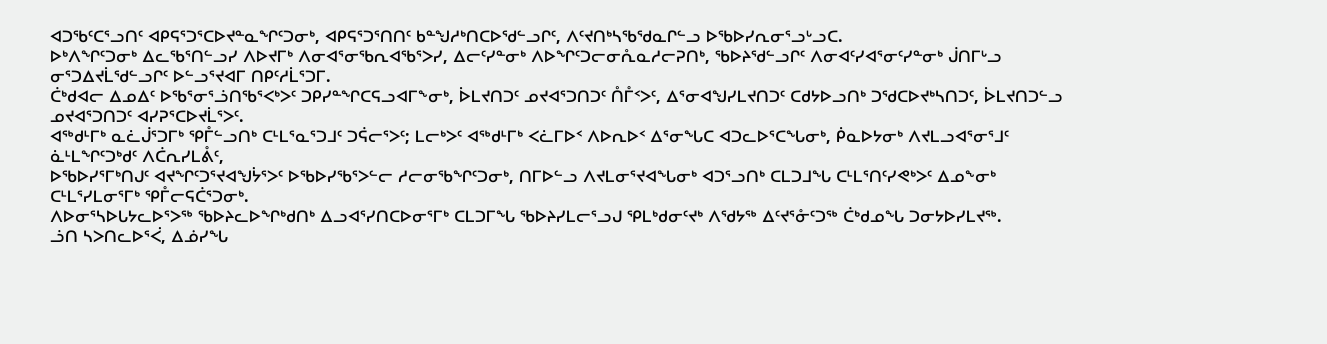ᐊᑐᖃᑦᑕᕐᓗᑎᑦ ᐊᑭᕋᕐᑐᕐᑕᐅᔪᓐᓇᖏᑦᑐᓂᒃ, ᐊᑭᕋᕐᑐᕐᑎᑎᑦ ᑲᓐᖑᓱᒃᑎᑕᐅᖁᓪᓗᒋᑦ, ᐱᑦᔪᑎᒃᓴᖃᖁᓇᒋᓪᓗ ᐅᖃᐅᓯᕆᓂᕐᓗᒡᓗᑕ.
ᐅᒃᐱᖏᑦᑐᓂᒃ ᐃᓚᖃᕐᑎᓪᓗᓯ ᐱᐅᔪᒥᒃ ᐱᓂᐊᕐᓂᖃᕆᐊᖃᕐᐳᓯ, ᐃᓕᑦᓯᓐᓂᒃ ᐱᐅᖏᑦᑐᓕᓂᕅᓇᓱᓕᕈᑎᒃ, ᖃᐅᔨᖁᓪᓗᒋᑦ ᐱᓂᐊᑦᓯᐊᕐᓂᑦᓯᓐᓂᒃ ᒎᑎᒥᒡᓗ ᓂᕐᑐᐃᔪᒫᖁᓪᓗᒋᑦ ᐅᓪᓗᕐᔪᐊᒥ ᑎᑭᑦᓱᒫᕐᑐᒥ.
ᑖᒃᑯᐊᓕ ᐃᓄᐃᑦ ᐅᖃᕐᓂᕐᓘᑎᖃᕐᐸᒃᐳᑦ ᑐᑭᓯᓐᖏᑕᕋᓗᐊᒥᖕᓂᒃ, ᐆᒪᔪᑎᑐᑦ ᓄᔪᐊᕐᑐᑎᑐᑦ ᑍᒤᑉᐳᑦ, ᐃᕐᓂᐊᖑᓯᒪᔪᑎᑐᑦ ᑕᑯᔭᐅᓗᑎᒃ ᑐᖁᑕᐅᔪᒃᓴᑎᑐᑦ, ᐆᒪᔪᑎᑐᓪᓗ ᓄᔪᐊᕐᑐᑎᑐᑦ ᐊᓯᕈᕐᑕᐅᔪᒫᕐᐳᑦ.
ᐊᖅᑯᒻᒥᒃ ᓇᓛᒎᕐᑐᒥᒃ ᕿᒤᓪᓗᑎᒃ ᑕᒻᒪᕐᓇᕐᑐᒧᑦ ᑐᕌᓕᕐᐳᑦ; ᒪᓕᒃᐳᑦ ᐊᖅᑯᒻᒥᒃ ᐸᓛᒥᐅᑉ ᐱᐅᕆᐅᑉ ᐃᕐᓂᖓᑕ ᐊᑐᓚᐅᕐᑕᖓᓂᒃ, ᑮᓇᐅᔭᓂᒃ ᐱᔪᒪᓗᐊᕐᓂᕐᒧᑦ ᓈᒻᒪᖏᑦᑐᒃᑯᑦ ᐱᑖᕆᓯᒪᕔᑦ,
ᐅᖃᐅᓯᕐᒥᒃᑎᒍᑦ ᐊᔪᖏᑦᑐᕐᔪᐊᖑᔮᕐᐳᑦ ᐅᖃᐅᓯᖃᕐᐳᓪᓕ ᓱᓕᓂᖃᖏᑦᑐᓂᒃ, ᑎᒥᐅᓪᓗ ᐱᔪᒪᓂᕐᔪᐊᖓᓂᒃ ᐊᑐᕐᓗᑎᒃ ᑕᒪᑐᒧᖓ ᑕᒻᒪᕐᑎᑦᓯᕙᒃᐳᑦ ᐃᓄᖕᓂᒃ ᑕᒻᒪᕐᓯᒪᓂᕐᒥᒃ ᕿᒤᓕᕋᑖᕐᑐᓂᒃ.
ᐱᐅᓂᕐᓴᐅᒐᔭᓚᐅᕐᐳᖅ ᖃᐅᔨᓚᐅᖏᒃᑯᑎᒃ ᐃᓗᐊᕐᓯᑎᑕᐅᓂᕐᒥᒃ ᑕᒪᑐᒥᖓ ᖃᐅᔨᓯᒪᓕᕐᓗᒍ ᕿᒪᒃᑯᓂᑦᔪᒃ ᐱᖁᔭᖅ ᐃᑦᔪᕐᓁᑦᑐᖅ ᑖᒃᑯᓄᖓ ᑐᓂᔭᐅᓯᒪᔪᖅ.
ᓘᑎ ᓴᐳᑎᓚᐅᕐᐹ, ᐃᓅᓯᖓ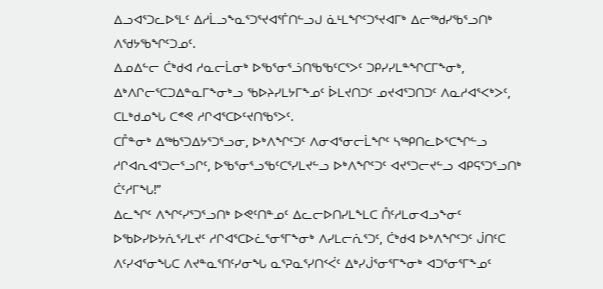ᐃᓗᐊᕐᑐᓚᐅᕐᒪᑦ ᐃᓱᒫᓗᖕᓇᕐᑐᕐᔪᐊᕐᒦᑎᓪᓗᒍ ᓈᒻᒪᖏᑦᑐᕐᔪᐊᒥᒃ ᐃᓕᖅᑯᓯᖃᕐᓗᑎᒃ ᐱᖁᔭᖃᖏᑦᑐᓄᑦ.
ᐃᓄᐃᓪᓕ ᑖᒃᑯᐊ ᓱᓇᓕᒫᓂᒃ ᐅᖃᕐᓂᕐᓘᑎᖃᖃᑦᑕᕐᐳᑦ ᑐᑭᓯᓯᒪᓐᖏᑕᒥᖕᓂᒃ, ᐃᒃᐱᒋᓕᕐᑕᑐᐃᓐᓇᒥᖕᓂᒃᓗ ᖃᐅᔨᓯᒪᔭᒥᖕᓄᑦ ᐆᒪᔪᑎᑐᑦ ᓄᔪᐊᕐᑐᑎᑐᑦ ᐱᓇᓱᐊᕐᐸᒃᐳᑦ, ᑕᒪᒃᑯᓄᖓ ᑕᕝᕙ ᓱᒋᐊᕐᑕᐅᑦᔪᑎᖃᕐᐳᑦ.
ᑕᒤᓐᓂᒃ ᐃᖅᑲᕐᑐᐃᔭᕐᑐᕐᓗᓂ, ᐅᒃᐱᖏᑦᑐᑦ ᐱᓂᐊᕐᓂᓕᒫᖏᑦ ᓴᖅᑭᑎᓚᐅᕐᑕᖏᓪᓗ ᓱᒋᐊᕆᐊᕐᑐᓕᕐᓗᒋᑦ, ᐅᖃᕐᓂᕐᓗᖃᑦᑕᕐᓯᒪᔪᓪᓗ ᐅᒃᐱᖏᑦᑐᑦ ᐊᔪᕐᑐᓕᔪᓪᓗ ᐊᑭᕋᕐᑐᕐᓗᑎᒃ ᑖᑦᓱᒥᖓ!”
ᐃᓚᖏᑦ ᐱᖏᑦᓯᕐᑐᕐᓗᑎᒃ ᐅᕙᑦᑎᓐᓄᑦ ᐃᓚᓕᐅᑎᓯᒪᖕᒪᑕ ᑍᑦᓱᒪᓂᐊᓗᖕᓂᑦ ᐅᖃᐅᓯᐅᔭᕇᕐᓯᒪᔪᑦ ᓱᒋᐊᕐᑕᐅᓛᕐᓂᕐᒥᖕᓂᒃ ᐱᓯᒪᓕᕇᕐᑐᑦ, ᑖᒃᑯᐊ ᐅᒃᐱᖏᑦᑐᑦ ᒎᑎᑦᑕ ᐱᑦᓯᐊᕐᓂᖓᑕ ᐱᔪᓐᓇᕐᑎᑦᓯᓂᖓ ᓇᕐᕈᓇᕐᓯᑎᑉᐹᑦ ᐃᒃᓯᒎᕐᓂᕐᒥᖕᓂᒃ ᐊᑐᕐᓂᕐᒥᖕᓄᑦ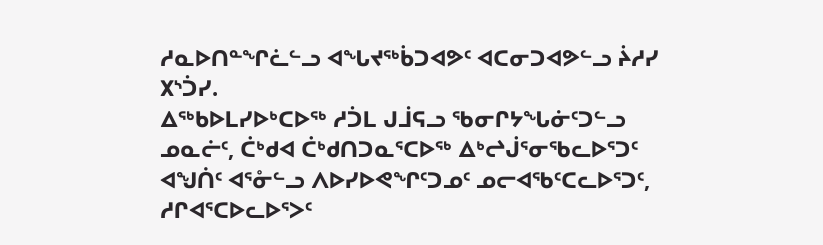ᓱᓇᐅᑎᓐᖏᓛᓪᓗ ᐊᖓᔪᖅᑳᑐᐊᕗᑦ ᐊᑕᓂᑐᐊᕗᓪᓗ ᔩᓱᓯ ᙭ᔅᑑᓯ.
ᐃᖅᑲᐅᒪᓯᐅᒃᑕᐅᖅ ᓱᑑᒪ ᒍᒨᕋᓗ ᖃᓂᒋᔭᖓᓃᑦᑐᓪᓗ ᓄᓇᓖᑦ, ᑖᒃᑯᐊ ᑖᒃᑯᑎᑐᓇᕐᑕᐅᖅ ᐃᒃᖠᒎᕐᓂᖃᓚᐅᕐᑐᑦ ᐊᖑᑏᑦ ᐊᕐᓁᓪᓗ ᐱᐅᓯᐅᕙᖏᑦᑐᓄᑦ ᓄᓕᐊᖃᑦᑕᓚᐅᕐᑐᑦ, ᓱᒋᐊᕐᑕᐅᓚᐅᕐᐳᑦ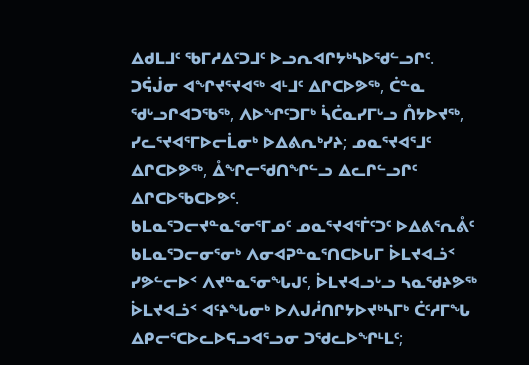ᐃᑯᒪᒧᑦ ᖃᒥᓱᐃᑦᑐᒧᑦ ᐅᓗᕆᐊᒋᔭᒃᓴᐅᖁᓪᓗᒋᑦ.
ᑐᕌᒎᓂ ᐊᖏᔪᕐᔪᐊᖅ ᐊᒻᒧᑦ ᐃᒋᑕᐅᕗᖅ, ᑖᓐᓇ ᖁᒡᓗᒋᐊᑐᖃᖅ, ᐱᐅᖏᑦᑐᒥᒃ ᓵᑖᓇᓯᒥᒡᓗ ᑍᔭᐅᔪᖅ, ᓯᓚᕐᔪᐊᕐᒥᐅᓕᒫᓂᒃ ᐅᐃᕕᕆᒃᓯᔨ; ᓄᓇᕐᔪᐊᕐᒧᑦ ᐃᒋᑕᐅᕗᖅ, ᐂᖏᓕᖁᑎᖏᓪᓗ ᐃᓚᒋᓪᓗᒋᑦ ᐃᒋᑕᐅᖃᑕᐅᕗᑦ.
ᑲᒪᓇᕐᑐᓕᔪᓐᓇᕐᓂᕐᒥᓄᑦ ᓄᓇᕐᔪᐊᕐᒦᑦᑐᑦ ᐅᐃᕕᕐᕆᕔᑦ ᑲᒪᓇᕐᑐᓕᓂᕐᓂᒃ ᐱᓂᐊᕈᓐᓇᕐᑎᑕᐅᒐᒥ ᐆᒪᔪᐊᓘᑉ ᓯᕗᓪᓕᐅᑉ ᐱᔪᓐᓇᕐᓂᖓᒍᑦ, ᐆᒪᔪᐊᓗᒡᓗ ᓴᓇᖁᔨᕗᖅ ᐆᒪᔪᐊᓘᑉ ᐊᑦᔨᖓᓂᒃ ᐅᐱᒍᓲᑎᒋᔭᐅᔪᒃᓴᒥᒃ ᑖᑦᓱᒥᖓ ᐃᑭᓕᕐᑕᐅᓚᐅᕋᓗᐊᕐᓗᓂ ᑐᖁᓚᐅᖏᒻᒪᑦ;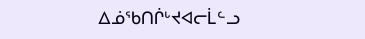ᐃᓅᖃᑎᒌᒡᔪᐊᓕᒫᓪᓗ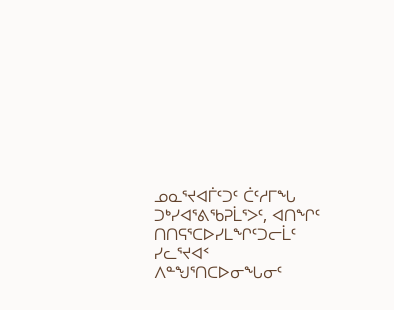ᓄᓇᕐᔪᐊᒦᑦᑐᑦ ᑖᑦᓱᒥᖓ ᑐᒃᓯᐊᕐᕕᖃᕈᒫᕐᐳᑦ, ᐊᑎᖏᑦ ᑎᑎᕋᕐᑕᐅᓯᒪᖏᑦᑐᓕᒫᑦ ᓯᓚᕐᔪᐊᑉ ᐱᓐᖑᕐᑎᑕᐅᓂᖓᓂᑦ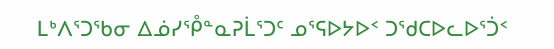ᒪᒃᐱᕐᑐᖃᓂ ᐃᓅᓯᕾᓐᓇᕈᒫᕐᑐᑦ ᓄᕐᕋᐅᔭᐅᑉ ᑐᖁᑕᐅᓚᐅᕐᑑᑉ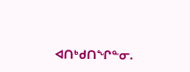ᐊᑎᒃᑯᑎᖏᓐᓂ.